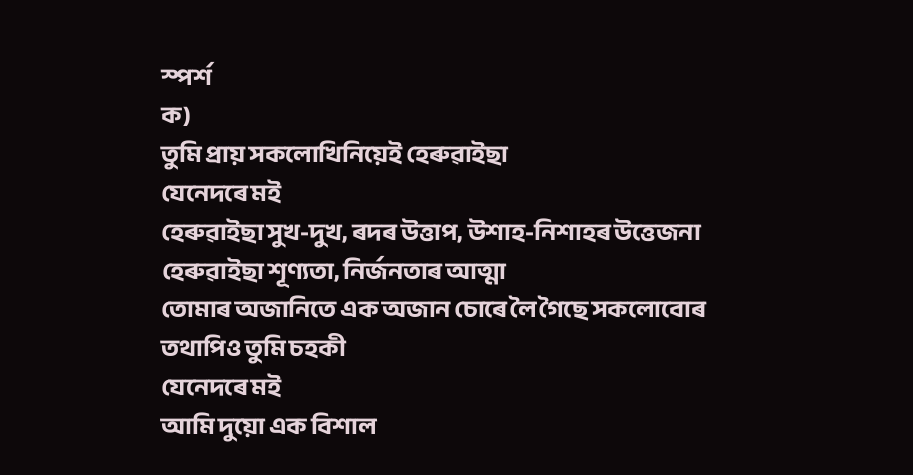স্পৰ্শ
ক)
তুমি প্ৰায় সকলোখিনিয়েই হেৰুৱাইছা
যেনেদৰে মই
হেৰুৱাইছা সুখ-দুখ, ৰদৰ উত্তাপ, উশাহ-নিশাহৰ উত্তেজনা
হেৰুৱাইছা শূণ্যতা, নিৰ্জনতাৰ আত্মা
তোমাৰ অজানিতে এক অজান চোৰে লৈ গৈছে সকলোবোৰ
তথাপিও তুমি চহকী
যেনেদৰে মই
আমি দুয়ো এক বিশাল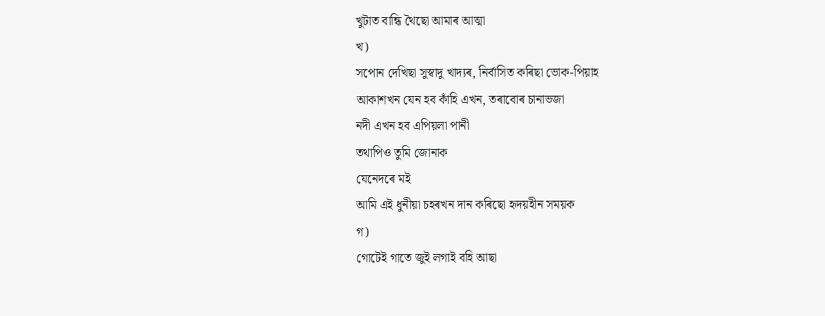খুটাত বান্ধি থৈছো আমাৰ আত্মা
খ)
সপোন দেখিছা সুস্বাদু খাদ্যৰ, নিৰ্বাসিত কৰিছা ভোক-পিয়াহ
আকাশখন যেন হব কাঁহি এখন, তৰাবোৰ চানাভজা
নদী এখন হব এপিয়লা পানী
তথাপিও তুমি জোনাক
যেনেদৰে মই
আমি এই ধুনীয়া চহৰখন দান কৰিছো হৃদয়হীন সময়ক
গ)
গোটেই গাতে জুই লগাই বহি আছা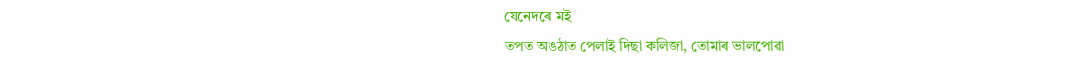যেনেদৰে মই
তপত অঙঠাত পেলাই দিছা কলিজা, তোমাৰ ভালপোৱা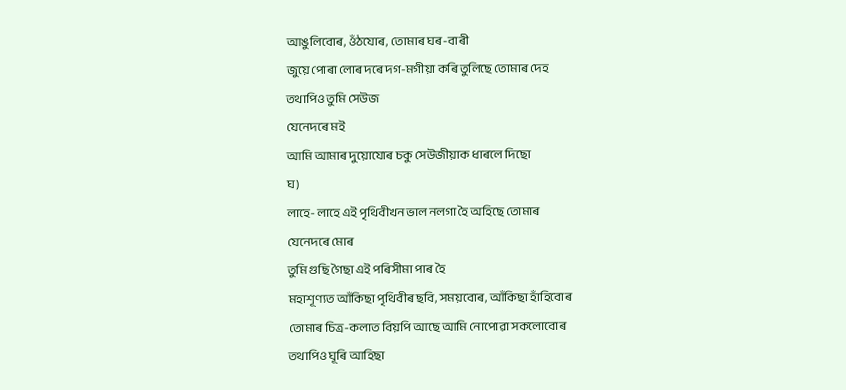আঙুলিবোৰ, ওঁঠযোৰ, তোমাৰ ঘৰ-বাৰী
জুয়ে পোৰা লোৰ দৰে দগ-মগীয়া কৰি তুলিছে তোমাৰ দেহ
তথাপিও তুমি সেউজ
যেনেদৰে মই
আমি আমাৰ দুয়োযোৰ চকু সেউজীয়াক ধাৰলে দিছো
ঘ)
লাহে- লাহে এই পৃথিবীখন ভাল নলগা হৈ অহিছে তোমাৰ
যেনেদৰে মোৰ
তুমি গুছি গৈছা এই পৰিসীমা পাৰ হৈ
মহাশূণ্যত আঁকিছা পৃথিবীৰ ছবি, সময়বোৰ, আঁকিছা হাঁহিবোৰ
তোমাৰ চিত্ৰ-কলাত বিয়পি আছে আমি নোপোৱা সকলোবোৰ
তথাপিও ঘূৰি আহিছা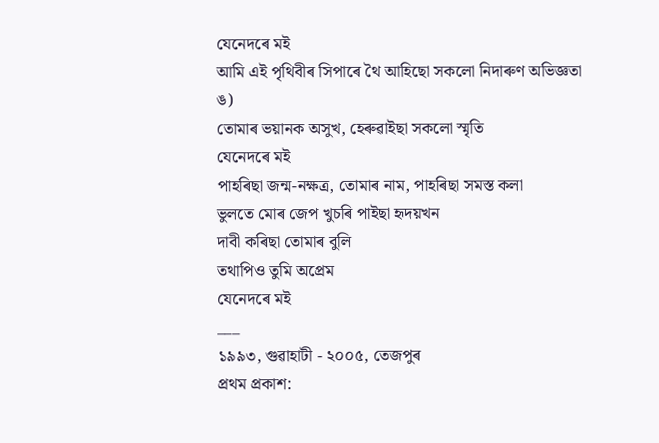যেনেদৰে মই
আমি এই পৃথিবীৰ সিপাৰে থৈ আহিছো সকলো নিদাৰুণ অভিজ্ঞতা
ঙ)
তোমাৰ ভয়ানক অসুখ, হেৰুৱাইছা সকলো স্মৃতি
যেনেদৰে মই
পাহৰিছা জন্ম-নক্ষত্ৰ, তোমাৰ নাম, পাহৰিছা সমস্ত কলা
ভুলতে মোৰ জেপ খুচৰি পাইছা হৃদয়খন
দাবী কৰিছা তোমাৰ বুলি
তথাপিও তুমি অপ্ৰেম
যেনেদৰে মই
___
১৯৯৩, গুৱাহাটী - ২০০৫, তেজপুৰ
প্ৰথম প্ৰকাশ: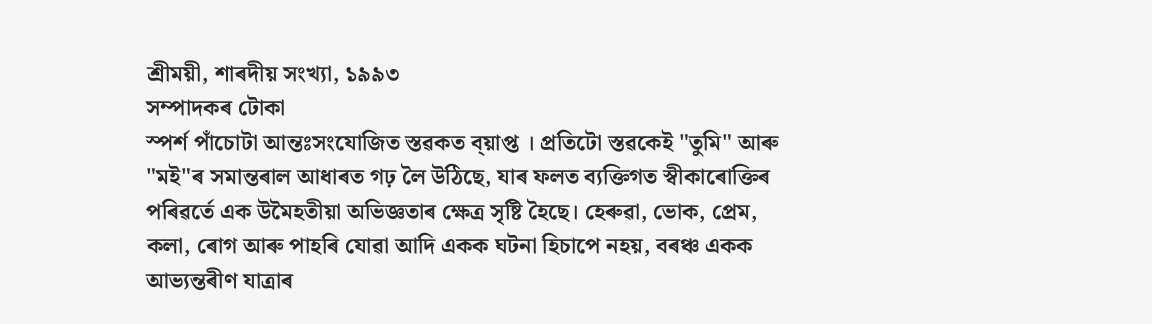শ্ৰীময়ী, শাৰদীয় সংখ্যা, ১৯৯৩
সম্পাদকৰ টোকা
স্পৰ্শ পাঁচোটা আন্তঃসংযোজিত স্তৱকত ব্য়াপ্ত । প্ৰতিটো স্তৱকেই "তুমি" আৰু "মই"ৰ সমান্তৰাল আধাৰত গঢ় লৈ উঠিছে, যাৰ ফলত ব্যক্তিগত স্বীকাৰোক্তিৰ পৰিৱৰ্তে এক উমৈহতীয়া অভিজ্ঞতাৰ ক্ষেত্ৰ সৃষ্টি হৈছে। হেৰুৱা, ভোক, প্ৰেম, কলা, ৰোগ আৰু পাহৰি যোৱা আদি একক ঘটনা হিচাপে নহয়, বৰঞ্চ একক আভ্যন্তৰীণ যাত্ৰাৰ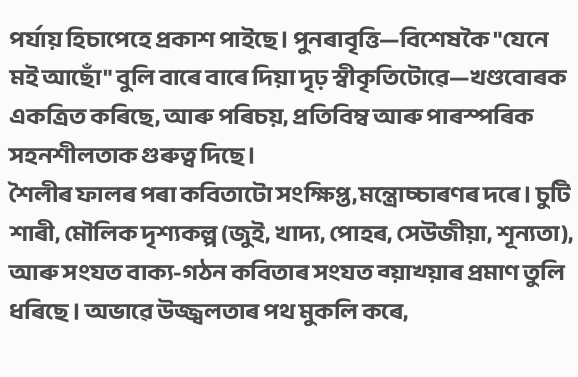পৰ্যায় হিচাপেহে প্ৰকাশ পাইছে। পুনৰাবৃত্তি—বিশেষকৈ "যেনে মই আছোঁ" বুলি বাৰে বাৰে দিয়া দৃঢ় স্বীকৃতিটোৱে—খণ্ডবোৰক একত্ৰিত কৰিছে, আৰু পৰিচয়, প্ৰতিবিম্ব আৰু পাৰস্পৰিক সহনশীলতাক গুৰুত্ব দিছে।
শৈলীৰ ফালৰ পৰা কবিতাটো সংক্ষিপ্ত,মন্ত্ৰোচ্চাৰণৰ দৰে। চুটি শাৰী, মৌলিক দৃশ্যকল্প (জুই, খাদ্য, পোহৰ, সেউজীয়া, শূন্যতা), আৰু সংযত বাক্য-গঠন কবিতাৰ সংযত ব্য়াখ্য়াৰ প্ৰমাণ তুলি ধৰিছে । অভাৱে উজ্জ্বলতাৰ পথ মুকলি কৰে,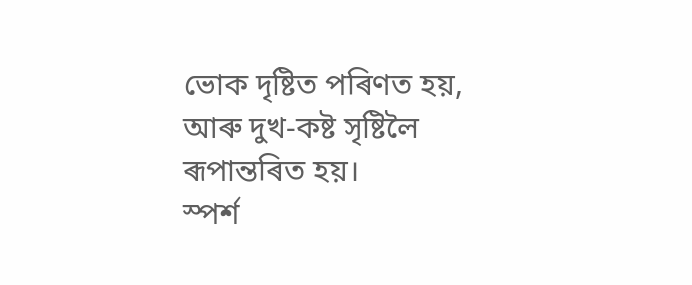ভোক দৃষ্টিত পৰিণত হয়, আৰু দুখ-কষ্ট সৃষ্টিলৈ ৰূপান্তৰিত হয়।
স্পৰ্শ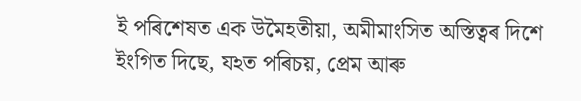ই পৰিশেষত এক উমৈহতীয়া, অমীমাংসিত অস্তিত্বৰ দিশে ইংগিত দিছে, যঽত পৰিচয়, প্ৰেম আৰু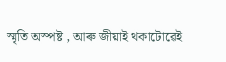স্মৃতি অস্পষ্ট , আৰু জীয়াই থকাটোৱেই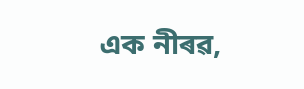এক নীৰৱ,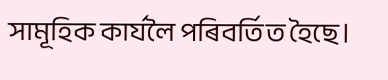সামূহিক কাৰ্যলৈ পৰিবৰ্তিত হৈছে।